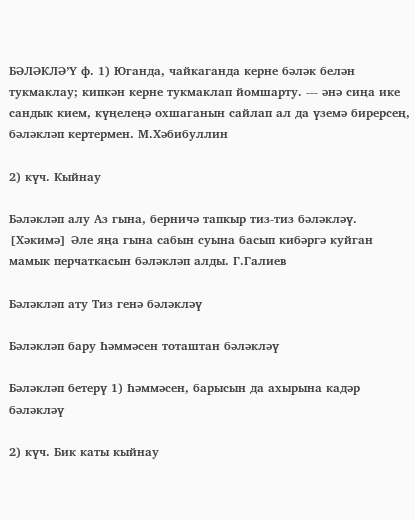БӘЛӘКЛӘ’Ү ф. 1) Юганда, чайкаганда керне бәләк белән тукмаклау; кипкән керне тукмаклап йомшарту. --- әнә сиңа ике сандык кием, күңелеңә охшаганын сайлап ал да үземә бирерсең, бәләкләп кертермен. М.Хәбибуллин

2) күч. Кыйнау

Бәләкләп алу Аз гына, берничә тапкыр тиз-тиз бәләкләү. [Хәкимә] Әле яңа гына сабын суына басып кибәргә куйган мамык перчаткасын бәләкләп алды. Г.Галиев

Бәләкләп ату Тиз генә бәләкләү

Бәләкләп бару Һәммәсен тоташтан бәләкләү

Бәләкләп бетерү 1) Һәммәсен, барысын да ахырына кадәр бәләкләү

2) күч. Бик каты кыйнау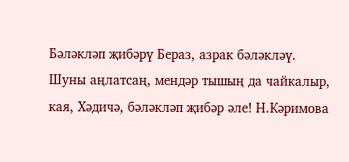Бәләкләп җибәрү Бераз, азрак бәләкләү. Шуны аңлатсаң, мендәр тышың да чайкалыр, кая, Хәдичә, бәләкләп җибәр әле! Н.Кәримова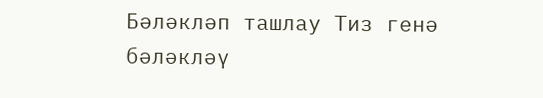Бәләкләп ташлау Тиз генә бәләкләү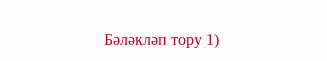Бәләкләп тору 1)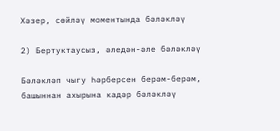Хәзер, сөйләү моментында бәләкләү

2) Бертуктаусыз, әледән-әле бәләкләү

Бәләкләп чыгу Һәрберсен берәм-берәм, башыннан ахырына кадәр бәләкләү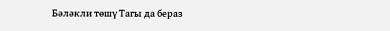Бәләкли төшү Тагы да бераз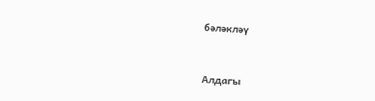бәләкләү



Алдагы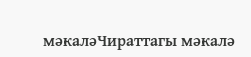мәкаләЧираттагы мәкалә